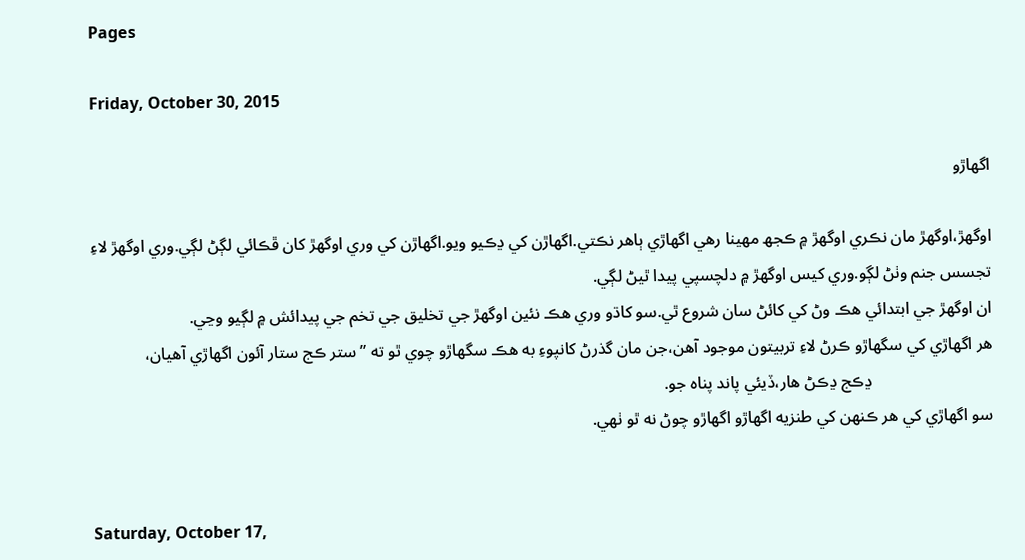Pages

Friday, October 30, 2015

اگھاڙو

اوگھڙ،اوگھڙ مان نڪري اوگھڙ ۾ ڪجھ مهينا رهي اگھاڙي ٻاهر نڪتي.اگھاڙن کي ڍڪيو ويو.اگھاڙن کي وري اوگھڙ کان ڦڪائي لڳڻ لڳي.وري اوگھڙ لاءِ تجسس جنم وٺڻ لڳو.وري کيس اوگھڙ ۾ دلچسپي پيدا ٿيڻ لڳي.
ان اوگھڙ جي ابتدائي هڪ وڻ کي کائڻ سان شروع ٿي.سو کاڌو وري هڪ نئين اوگھڙ جي تخليق جي تخم جي پيدائش ۾ لڳيو وڃي.
هر اگھاڙي کي سگھاڙو ڪرڻ لاءِ تربيتون موجود آهن،جن مان گذرڻ کانپوءِ به هڪ سگھاڙو چوي ٿو ته ” ستر ڪج ستار آئون اگھاڙي آهيان،
                             ڍڪج ڍڪڻ هار،ڏيئي پاند پناه جو.
سو اگھاڙي کي هر ڪنهن کي طنزيه اگھاڙو اگھاڙو چوڻ نه ٿو ٺهي.


Saturday, October 17,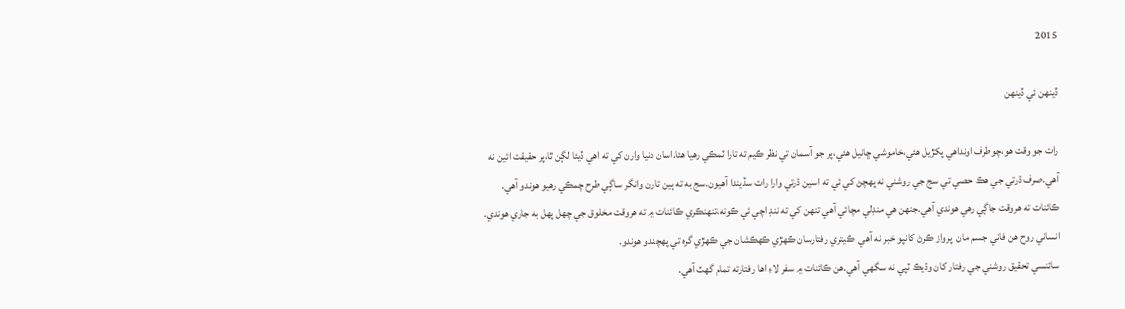2015

ڏينهن ئي ڏينهن

رات جو وقت هو،چوطرف اونداهي پکڙيل هئي،خاموشي ڇانيل هئي،پر جو آسمان تي نظر ڪيم ته تارا ٽمڪي رهيا هئا.اسان دنيا وارن کي ته اهي ڏيئا لڳن ٿا،پر حقيقت ائين نه آهي.صرف ڌرتي جي هڪ حصي تي سج جي روشني نه پهچڻ کي ئي ته اسين ڌرتي وارا رات سڏيندا آهيون.سج به ته ٻين تارن وانگر ساڳي طرح چمڪي رهيو هوندو آهي.
ڪائنات ته هروقت جاڳي رهي هوندي آهي.جنهن هي منڊلي مچائي آهي تنهن کي ته ننڊ اچي ئي ڪونه،تنهنڪري ڪائنات ۾ ته هروقت مخلوق جي چهل پهل به جاري هوندي.
انساني روح هن فاني جسم مان  پرواز ڪرڻ کانپو خبر نه آهي  ڪيتري رفتارسان ڪهڙي ڪهڪشان جي ڪهڙي گره تي پهچندو هوندو.
سائنسي تحقيق روشني جي رفتار کان وڌيڪ ٽپي نه سگھي آهي.هن ڪائنات ۾ سفر لاءِ اها رفتارته تمام گھٽ آهي.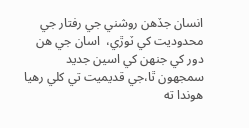انسان جڏهن روشني جي رفتار جي محدوديت کي ٽوڙي،  اسان جي هن دور کي جنهن کي اسين جديد سمجھون ٿا،جي قديميت تي کلي رهيا هوندا ته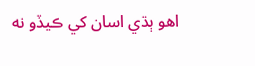اهو ٻڌي اسان کي ڪيڏو نه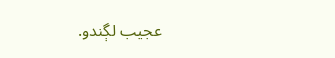عجيب لڳندو.